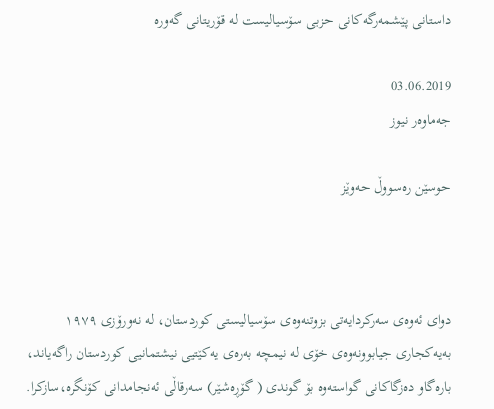داستانی پێشمه‌رگه‌كانی حزبی سۆسیالیست له‌ قۆریتانی گەورە

03.06.2019
جەماوەر نیوز

حوسێن رەسووڵ حەوێز



دواى ئه‌وه‌ى سه‌رکردایه‌تى بزوتنه‌وه‌ى سۆسیالیستى کوردستان، له‌ نه‌ورۆزى ١٩٧٩ به‌یه‌کجارى جیابوونه‌وه‌ى خۆى له‌ نیمچه‌ به‌ره‌ى یه‌کێتیى نیشتمانیى کوردستان راگه‌یاند، باره‌گاو ده‌زگاکانى گواسته‌وه‌ بۆ گوندى ( گۆڕه‌شێر) سه‌رقاڵى ئه‌نجامدانى کۆنگره‌،سازکرا.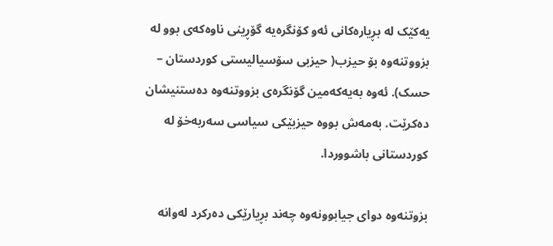یه‌کێک له‌ بڕیاره‌کانى ئه‌و کۆنگره‌یه‌ گۆڕینى ناوه‌که‌ى بوو له‌ بزووتنه‌وه‌ بۆ حیزب( حیزبى سۆسیالیستى کوردستان – حسک). ئه‌وه‌ به‌یه‌که‌مین گۆنگره‌ى بزووتنه‌وه‌ ده‌ستنیشان ده‌کرێت. به‌مه‌ش بووه‌ حیزبێکى سیاسى سه‌ربه‌خۆ له‌ کوردستانى باشووردا.

بزوتنه‌وه‌ دواى جیابوونه‌وه‌ چه‌ند بڕیارێکى ده‌رکرد له‌وانه‌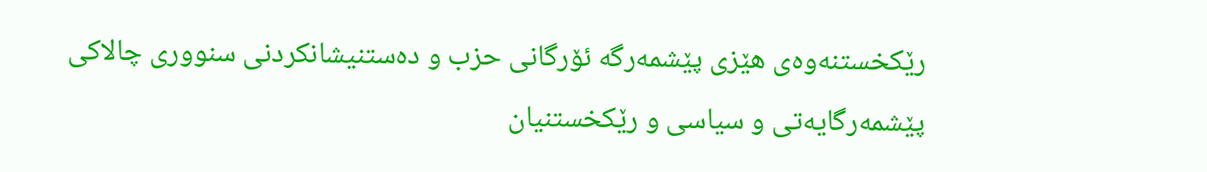رێکخستنه‌وه‌ى هێزى پێشمه‌رگه‌ ئۆرگانى حزب و ده‌ستنیشانکردنى سنوورى چالاکى پێشمه‌رگایه‌تى و سیاسى و رێکخستنیان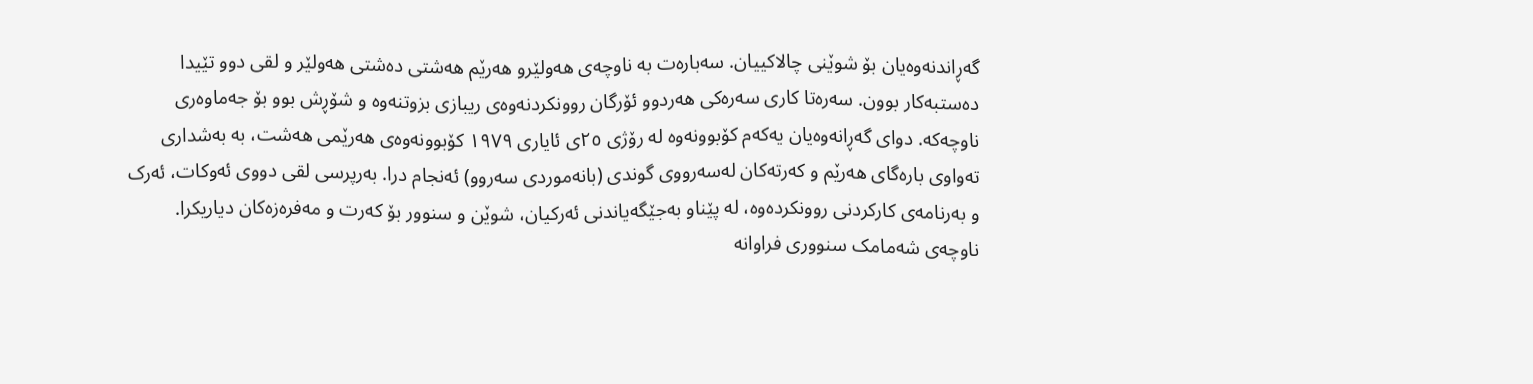گه‌ڕاندنه‌وه‌یان بۆ شوێنى چالاکییان. سه‌باره‌ت به‌ ناوچه‌ى هه‌ولێرو هه‌رێم هه‌شتى ده‌شتى هه‌ولێر و لقى دوو تێیدا ده‌ستبه‌کار بوون. سه‌ره‌تا کارى سه‌ره‌کى هه‌ردوو ئۆرگان روونکردنه‌وه‌ى ریبازى بزوتنه‌وه‌ و شۆڕش بوو بۆ جه‌ماوه‌رى ناوچه‌که‌. دواى گه‌ڕانه‌وه‌یان یه‌که‌م کۆبوونه‌وه‌ له‌ رۆژى ٢٥ى ئایارى ١٩٧٩ کۆبوونه‌وه‌ى هه‌رێمى هه‌شت، به‌ به‌شدارى ته‌واوى باره‌گاى هه‌رێم و که‌رته‌کان له‌سه‌رووى گوندى (بانه‌موردى سه‌روو) ئه‌نجام درا. به‌رپرسى لقى دووى ئه‌وکات، ئه‌رک و به‌رنامه‌ى کارکردنى روونکرده‌وه‌، له‌ پێناو به‌جێگه‌یاندنى ئه‌رکیان، شوێن و سنوور بۆ که‌رت و مه‌فره‌زه‌کان دیاریکرا. ناوچه‌ى شه‌مامک سنوورى فراوانه‌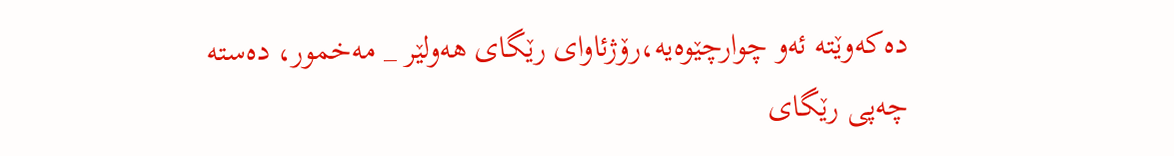ده‌که‌وێته‌ ئه‌و چوارچێوه‌یه‌،رۆژئاواى رێگاى هه‌ولێر _ مه‌خمور، ده‌سته‌ چه‌پى رێگاى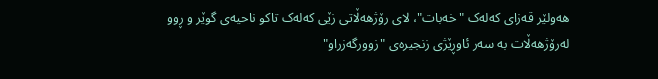هه‌ولێر قه‌زاى که‌له‌ک "خه‌بات"، لاى رۆژهه‌ڵاتى زێى که‌له‌ک تاکو ناحیه‌ى گوێر و ڕوو له‌رۆژهه‌ڵات به‌ سه‌ر ئاوڕێژى زنجیره‌ى "زوورگه‌زراو"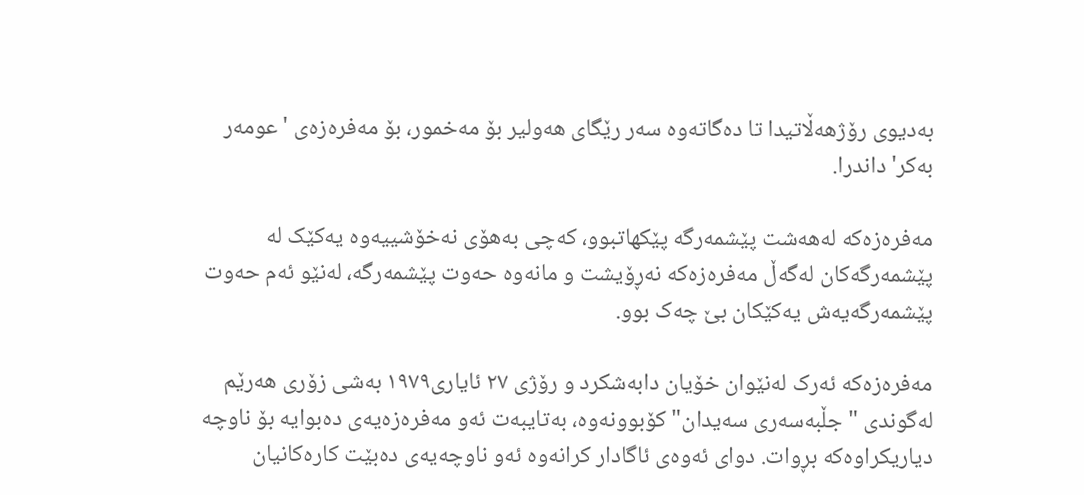به‌دیوى رۆژهه‌ڵاتیدا تا ده‌گاته‌وه‌ سه‌ر رێگاى هه‌ولیر بۆ مه‌خمور، بۆ مه‌فره‌زه‌ى 'عومه‌ر به‌کر' داندرا.

مه‌فره‌زه‌که‌ له‌هه‌شت پێشمه‌رگه‌ پێکهاتبوو، که‌چى به‌هۆى نه‌خۆشییه‌وه‌ یه‌کێک له‌ پێشمه‌رگه‌کان له‌گه‌ڵ مه‌فره‌زه‌که‌ نه‌ڕۆیشت و مانه‌وه‌ حه‌وت پێشمه‌رگه‌، له‌نێو ئه‌م حه‌وت پێشمه‌رگه‌یه‌ش یه‌کێکان بێ چه‌ک بوو.

مه‌فره‌زه‌که‌ ئه‌رک له‌نێوان خۆیان دابه‌شکرد و رۆژى ٢٧ ئایاری١٩٧٩ به‌شى زۆرى هه‌رێم له‌گوندى "جڵبه‌سه‌رى سه‌یدان" کۆبوونه‌وه‌، به‌تایبه‌ت ئه‌و مه‌فره‌زه‌یه‌ى ده‌بوایه‌ بۆ ناوچه‌ دیاریکراوه‌که‌ بڕوات. دواى ئه‌وه‌ى ئاگادار کرانه‌وه‌ ئه‌و ناوچه‌یه‌ى ده‌بێت کاره‌کانیان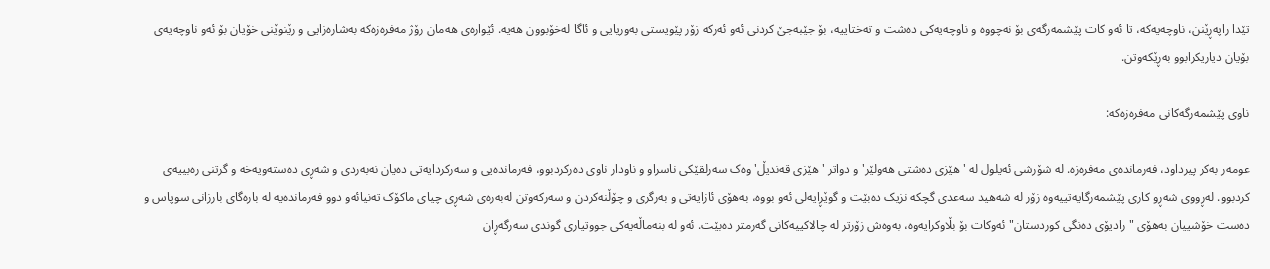تێدا راپه‌ڕێنن، ناوچه‌یه‌که‌، تا ئه‌و کات پێشمه‌رگه‌ى بۆ نه‌چووه‌ و ناوچه‌یه‌کى ده‌شت و ته‌ختاییه‌، بۆ جێبه‌جێ کردنى ئه‌و ئه‌رکه‌ زۆر پێویستى به‌وریایى و ئاگا له‌خۆبوون هه‌یه‌. ئێواره‌ى هه‌مان رۆژ مه‌فره‌زه‌که‌ به‌شاره‌زایى و رێنوێنى خۆیان بۆ ئه‌و ناوچه‌یه‌ى بۆیان دیاریکرابوو به‌ڕێکه‌وتن.

ناوى پێشمه‌رگه‌کانى مه‌فره‌زه‌که‌:

عومه‌ر به‌کر پیرداود، فه‌رمانده‌ى مه‌فره‌زه‌. له‌ شۆرشى ئه‌یلول له‌ 'هێزى ده‌شتى هه‌ولێر' و دواتر 'هێزى قه‌ندیڵ' وه‌ک سه‌رلقێکى ناسراو و ناودار ناوى ده‌رکردبوو، فه‌رمانده‌یى و سه‌رکردایه‌تى ده‌یان نه‌به‌ردى و شه‌ڕى ده‌سته‌ویه‌خه‌ و گرتنى ره‌بییه‌ى کردبوو. له‌ڕووى شه‌ڕو کارى پێشمه‌رگایه‌تییه‌وه‌ زۆر له‌ شه‌هید سه‌عدى گچکه‌ نزیک ده‌بێت و گوێڕایه‌لى ئه‌و بووه‌، به‌هۆى ئازایه‌تى و به‌رگرى و چۆڵنه‌کردن و سه‌رکه‌وتن له‌به‌ره‌ى شه‌ڕى چیاى ماکۆک ته‌نیائه‌و دوو فه‌رمانده‌یه‌ له‌ باره‌گاى بارزانى سوپاس و ده‌ست خۆشییان به‌هۆى "رادیۆى ده‌نگى کوردستان" ئه‌وکات بۆ بڵاوکرایه‌وه‌، به‌وه‌ش زۆرتر له‌ چالاکییه‌کانى گه‌رمتر ده‌بێت. ئه‌و له‌ بنه‌ماڵه‌یه‌کى جووتیارى گوندى سه‌رگه‌ڕان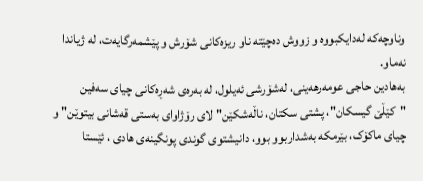وناوچه‌که‌ له‌دایکبووه‌ و زووش ده‌چێته‌ ناو ریزه‌کانى شۆرش و پێشمه‌رگایه‌ت، له‌ ژیاندا نه‌ماو.
به‌هادین حاجى عومه‌رهه‌ینی، له‌شۆرشى ئه‌یلول، له‌ به‌ره‌ى شه‌ڕه‌کانى چیاى سه‌فین "کێڵێ گیسکان"، پشتى سکتان، ناڵه‌شکێن" لاى رۆژاواى به‌ستى قه‌شانى بیتوێن" و چیاى ماکۆک، بێرمکه‌ به‌شداربوو بوو، دانیشتوى گوندى پونگینه‌ى هادى ، ئێستا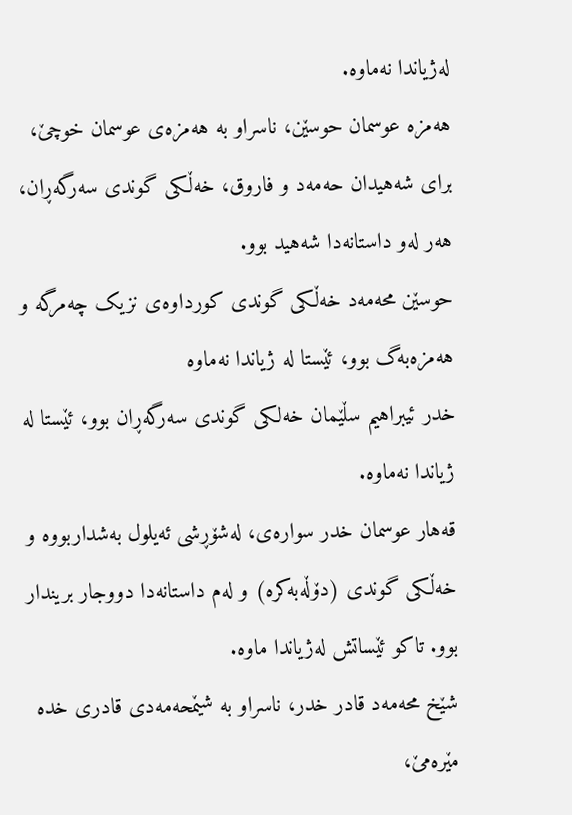له‌ژیاندا نه‌ماوه‌.
هه‌مزه‌ عوسمان حوسێن، ناسراو به‌ هه‌مزه‌ى عوسمان خوچێ، براى شه‌هیدان حه‌مه‌د و فاروق، خه‌ڵکى گوندى سه‌رگه‌ڕان، هه‌ر له‌و داستانه‌دا شه‌هید بوو.
حوسێن محه‌مه‌د خه‌ڵکى گوندى کورداوه‌ى نزیک چه‌مرگه‌ و هه‌مزه‌به‌گ بوو، ئێستا له‌ ژیاندا نه‌ماوه‌
خدر ئیبراهیم سڵێمان خه‌لکى گوندى سه‌رگه‌ڕان بوو، ئێستا له‌ ژیاندا نه‌ماوه‌.
قه‌هار عوسمان خدر سواره‌ی، له‌شۆڕشى ئه‌یلول به‌شداربووه‌ و خه‌ڵکى گوندى (دۆڵه‌به‌کره‌) و له‌م داستانه‌دا دووجار بریندار بوو. تاکو ئێساتش له‌ژیاندا ماوه‌.
شێخ محه‌مه‌د قادر خدر، ناسراو به‌ شێمحه‌مه‌دى قادرى خده‌ مێره‌مێ،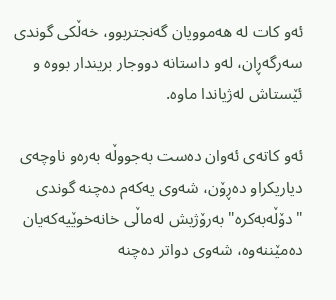ئه‌و کات له‌ هه‌موویان گه‌نجتربوو، خه‌ڵکى گوندى سه‌رگه‌ڕان، له‌و داستانه‌ دووجار بریندار بووه‌ و ئێستاش له‌ژیاندا ماوه‌.

ئه‌و کاته‌ى ئه‌وان ده‌ست به‌جووڵه‌ به‌ره‌و ناوچه‌ى دیاریکراو ده‌ڕۆن، شه‌وى یه‌که‌م ده‌چنه‌ گوندى "دۆڵه‌به‌کره‌" به‌رۆژیش له‌ماڵى خانه‌خوێیه‌که‌یان ده‌مێننه‌وه‌، شه‌وى دواتر ده‌چنه‌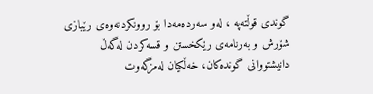گوندى قوڵته‌په‌ ، له‌و سه‌رده‌مه‌دا بۆ روونکردنه‌وه‌ى رێبازى شۆرش و به‌رنامه‌ى رێکخستن و قسه‌کردن له‌گه‌ڵ دانیشتووانى گونده‌کان، خه‌ڵکیان له‌مزگه‌وت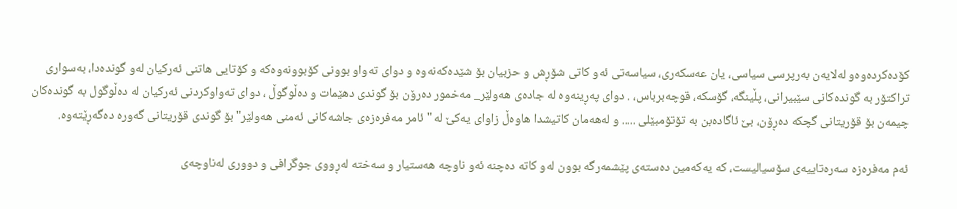کۆده‌کرده‌وه‌و له‌لایه‌ن به‌رپرسى سیاسی، یان عه‌سکه‌ری، سیاسه‌تى ئه‌و کاتى شۆڕش و حزبیان بۆ شێده‌که‌نه‌وه‌ و دواى ته‌واو بوونى کۆبوونه‌وه‌که‌ و کۆتایى هاتنى ئه‌رکیان له‌و گونده‌دا، به‌سوارى تراکتۆر به‌ گونده‌کانى سێبیرانی، پڵینگه‌، گۆسکه‌، قوچه‌برباس، . دواى په‌ڕینه‌وه‌ له‌ جاده‌ى هه‌ولێر_ مه‌خمور ده‌رۆن بۆ گوندى دهێمات و ده‌ڵوگوڵ ، دواى ته‌واوکردنى ئه‌رکیان له‌ ده‌ڵوگول به‌ گونده‌کان چیمه‌ن بۆ قۆریتانى گچکه‌ ده‌ڕۆن، بێ ئاگاده‌بن به‌ تۆتۆمبێلى ..... و له‌هه‌مان کاتیشدا هاوه‌ڵ زاواى یه‌کێ له‌ "ئامر مه‌فره‌زه‌ى جاشه‌کانى ئه‌منى هه‌ولێر" بۆ گوندى قۆریتانى گه‌وره‌ ده‌گه‌ڕێته‌وه‌.

ئه‌م مه‌فره‌زه‌ سه‌ره‌تاییه‌ى سۆسیالیست، که‌ یه‌که‌مین ده‌سته‌ى پێشمه‌رگه‌ بوون له‌و کاته‌ ده‌چنه‌ ئه‌و ناوچه‌ هه‌ستیار و سه‌خته‌ له‌ڕووى جوگرافى و دوورى له‌ناوچه‌ى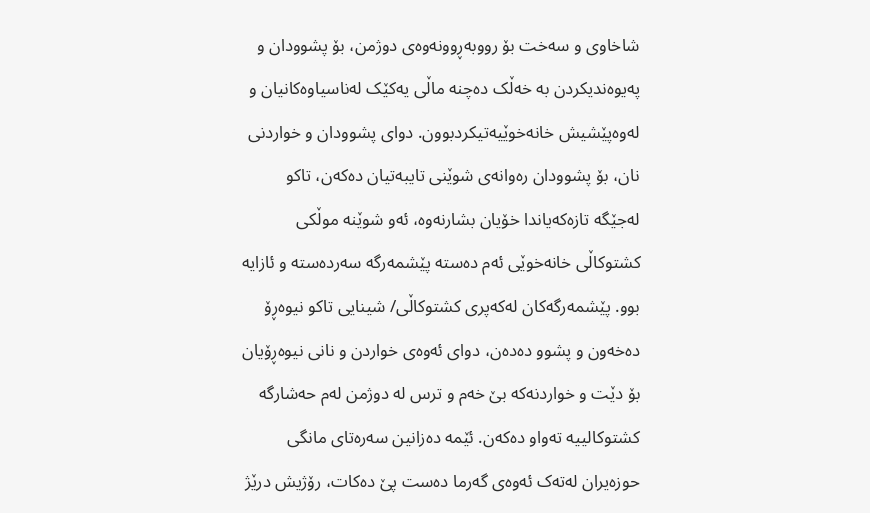شاخاوى و سه‌خت بۆ رووبه‌ڕوونه‌وه‌ى دوژمن، بۆ پشوودان و په‌یوه‌ندیکردن به‌ خه‌ڵک ده‌چنه‌ ماڵى یه‌کێک له‌ناسیاوه‌کانیان و له‌وه‌پێشیش خانه‌خوێیه‌تیکردبوون. دواى پشوودان و خواردنى نان، بۆ پشوودان ره‌وانه‌ى شوێنى تایبه‌تیان ده‌که‌ن، تاکو له‌جێگه‌ تازه‌که‌یاندا خۆیان بشارنه‌وه‌، ئه‌و شوێنه‌ موڵکى کشتوکاڵى خانه‌خوێى ئه‌م ده‌سته‌ پێشمه‌رگه‌ سه‌رده‌سته‌ و ئازایه‌ بوو. پێشمه‌رگه‌کان له‌که‌پرى کشتوکاڵی/ شینایى تاکو نیوه‌ڕۆ ده‌خه‌ون و پشوو ده‌ده‌ن، دواى ئه‌وه‌ى خواردن و نانى نیوه‌ڕۆیان بۆ دێت و خواردنه‌که‌ بێ خه‌م و ترس له‌ دوژمن له‌م حه‌شارگه‌ کشتوکالییه‌ ته‌واو ده‌که‌ن. ئێمه‌ ده‌زانین سه‌ره‌تاى مانگى حوزه‌یران له‌ته‌ک ئه‌وه‌ى گه‌رما ده‌ست پێ ده‌کات، رۆژیش درێژ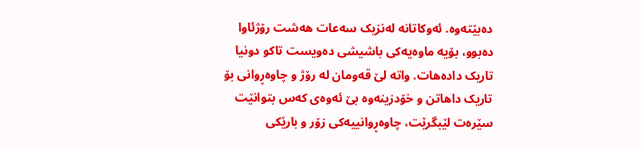ده‌بێته‌وه‌. ئه‌وکاتانه‌ له‌نزیک سه‌عات هه‌شت رۆژئاوا ده‌بوو، بۆیه‌ ماوه‌یه‌کى باشیشى ده‌ویست تاکو دونیا تاریک داده‌هات. واته‌ لێ قه‌ومان له‌ رۆژ و چاوه‌ڕوانى بۆ تاریک داهاتن و خۆدزینه‌وه‌ بێ ئه‌وه‌ى که‌س بتوانێت سێره‌ت لێبگرێت، چاوه‌ڕوانییه‌کى زۆر و بارێکى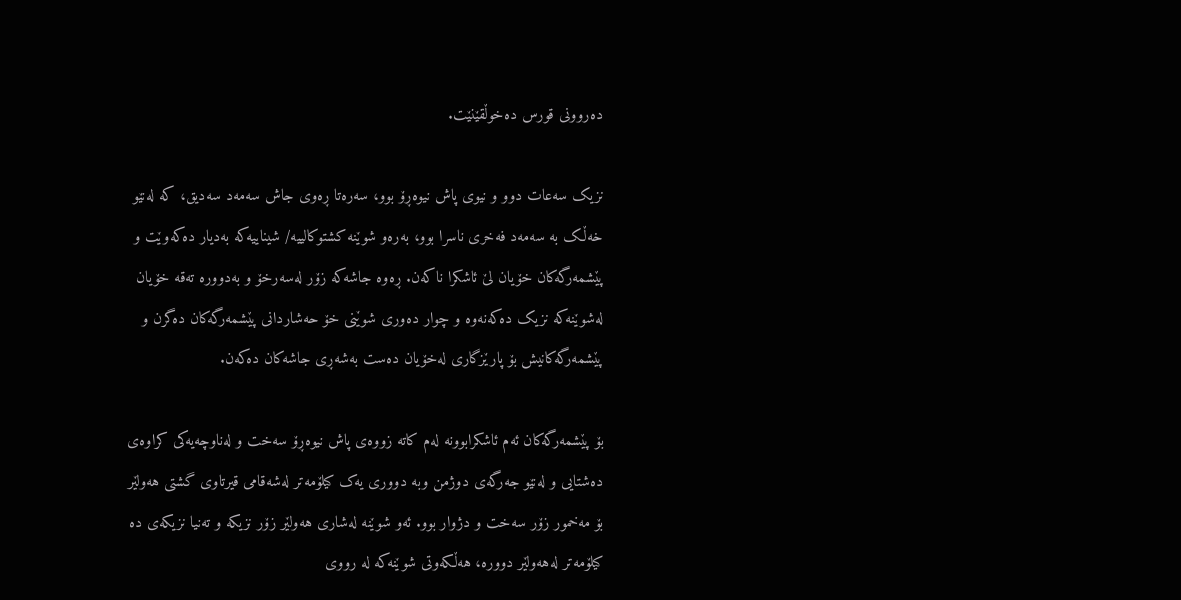ده‌روونى قورس ده‌خوڵقێنێت.

نزیک سه‌عات دوو و نیوى پاش نیوه‌ڕۆ بوو، سه‌ره‌تا ڕه‌وى جاش سه‌مه‌د سه‌دیق، که‌ له‌نێو خه‌ڵک به‌ سه‌مه‌د فه‌خرى ناسرا بوو، به‌ره‌و شوێنه‌ کشتوکالییه‌/ شیناییه‌که‌ به‌دیار ده‌که‌وێت و پێشمه‌رگه‌کان خۆیان لێ ئاشکرا ناکه‌ن. ڕه‌وه‌ جاشه‌که‌ زۆر له‌سه‌رخۆ و به‌دووره‌ ته‌قه‌ خۆیان له‌شوێنه‌که‌ نزیک ده‌که‌نه‌وه‌ و چوار ده‌ورى شوێنى خۆ حه‌شاردانى پێشمه‌رگه‌کان ده‌گرن و پێشمه‌رگه‌کانیش بۆ پارێزگارى له‌خۆیان ده‌ست به‌شه‌ڕى جاشه‌کان ده‌که‌ن.

بۆ پێشمه‌رگه‌کان ئه‌م ئاشکرابوونه‌ له‌م کاته‌ زووه‌ى پاش نیوه‌ڕۆ سه‌خت و له‌ناوچه‌یه‌کى کراوه‌ى ده‌شتایى و له‌نێو جه‌رگه‌ى دوژمن وبه‌ دوورى یه‌ک کیلۆمه‌تر له‌شه‌قامى قیرتاوى گشتى هه‌ولێر بۆ مه‌خمور زۆر سه‌خت و دژوار بوو. ئه‌و شوێنه‌ له‌شارى هه‌ولێر زۆر نزیکه‌ و ته‌نیا نزیکه‌ى ده‌ کیلۆمه‌تر له‌هه‌ولێر دووره‌، هه‌ڵکه‌وتى شوێنه‌که‌ له‌ رووى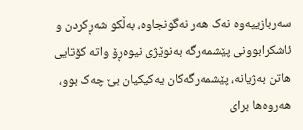سه‌ربازییه‌وه‌ نه‌ک هه‌ر نه‌گونجاوه‌، به‌ڵکو شه‌ڕکردن و ئاشکرابوونى پێشمه‌رگه‌ به‌نوێژى نیوه‌ڕۆ واته‌ کۆتایى هاتن به‌ژیانه‌، پێشمه‌رگه‌کان یه‌کیکیان بێ چه‌ک بوو، هه‌روه‌ها براى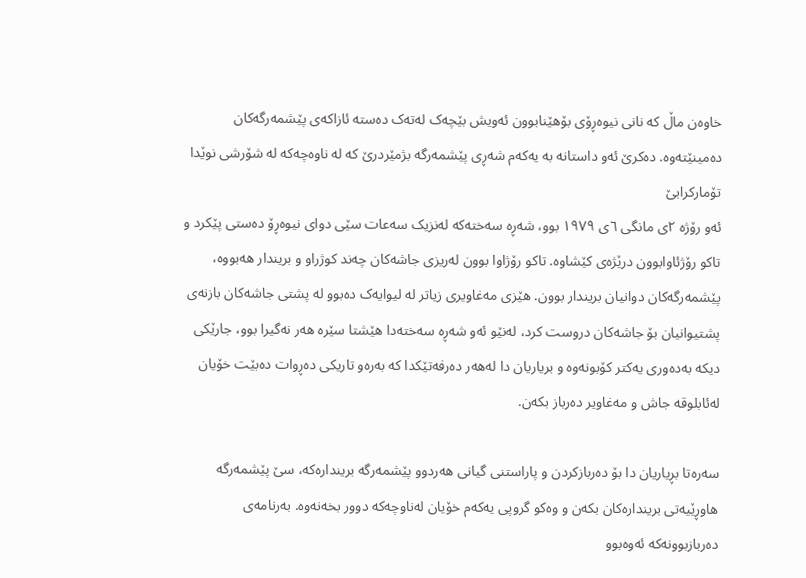خاوه‌ن ماڵ که‌ نانى نیوه‌ڕۆى بۆهێنابوون ئه‌ویش بێچه‌ک له‌ته‌ک ده‌سته‌ ئازاکه‌ى پێشمه‌رگه‌کان ده‌مینێته‌وه‌. ده‌کرێ ئه‌و داستانه‌ به‌ یه‌که‌م شه‌ڕى پێشمه‌رگه‌ بژمێردرێ که‌ له‌ ناوه‌چه‌که‌ له‌ شۆرشى نوێدا تۆمارکرابێ
ئه‌و رۆژه‌ ٢ى مانگى ٦ى ١٩٧٩ بوو، شه‌ڕه‌ سه‌خته‌که‌ له‌نزیک سه‌عات سێى دواى نیوه‌ڕۆ ده‌ستى پێکرد و تاکو رۆژئاوابوون درێژه‌ى کێشاوه‌. تاکو رۆژاوا بوون له‌ریزى جاشه‌کان چه‌ند کوژراو و بریندار هه‌بووه‌، پێشمه‌رگه‌کان دوانیان بریندار بوون. هێزى مه‌غاویرى زیاتر له‌ لیوایه‌ک ده‌بوو له‌ پشتى جاشه‌کان بازنه‌ى پشتیوانیان بۆ جاشه‌کان دروست کرد، له‌نێو ئه‌و شه‌ڕه‌ سه‌خته‌دا هێشتا سێره‌ هه‌ر نه‌گیرا بوو، جارێکى دیکه‌ به‌ده‌ورى یه‌کتر کۆبونه‌وه‌ و بریاریان دا له‌هه‌ر ده‌رفه‌تێکدا که‌ به‌ره‌و تاریکى ده‌ڕوات ده‌بێت خۆیان له‌ئابلوقه‌ جاش و مه‌غاویر ده‌رباز بکه‌ن.

سه‌ره‌تا بڕیاریان دا بۆ ده‌ربازکردن و پاراستنى گیانى هه‌ردوو پێشمه‌رگه‌ برینداره‌که‌، سێ پێشمه‌رگه‌ هاوڕێیه‌تى برینداره‌کان بکه‌ن و وه‌کو گروپى یه‌که‌م خۆیان له‌ناوچه‌که‌ دوور بخه‌نه‌وه‌. به‌رنامه‌ى ده‌ربازبوونه‌که‌ ئه‌وه‌بوو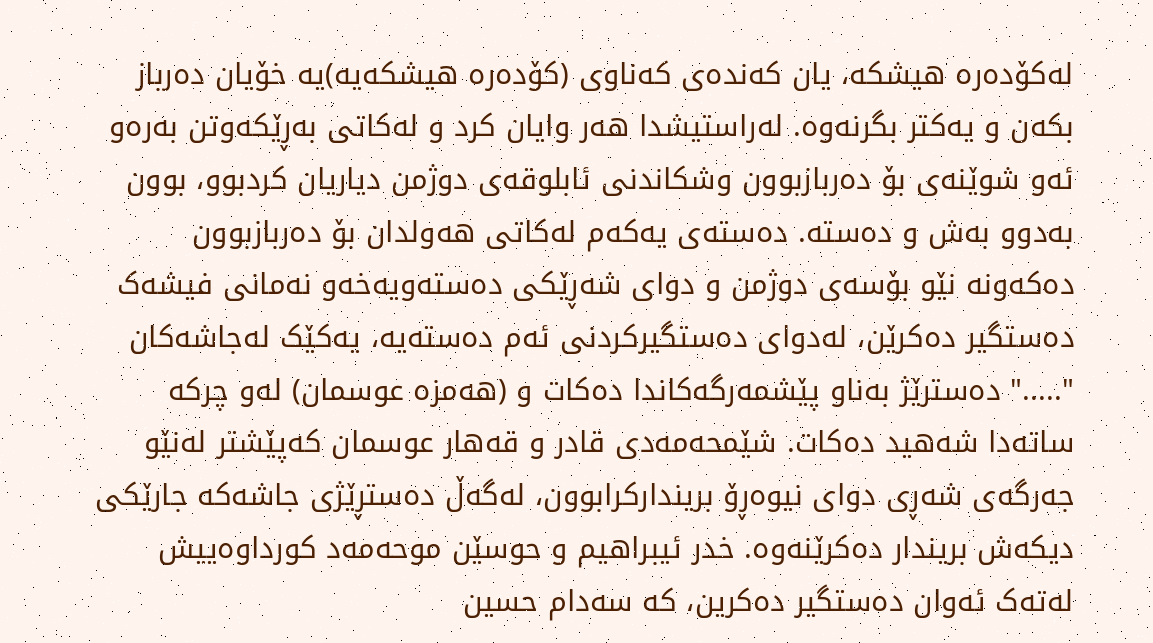له‌کۆده‌ره‌ هیشکه‌، یان که‌نده‌ى که‌ناوى (کۆده‌ره‌ هیشکه‌یه‌)یه‌ خۆیان ده‌رباز بکه‌ن و یه‌کتر بگرنه‌وه‌. له‌راستیشدا هه‌ر وایان کرد و له‌کاتى به‌ڕێکه‌وتن به‌ره‌و ئه‌و شوێنه‌ى بۆ ده‌ربازبوون وشکاندنى ئابلوقه‌ى دوژمن دیاریان کردبوو، بوون به‌دوو به‌ش و ده‌سته‌. ده‌سته‌ى یه‌که‌م له‌کاتى هه‌ولدان بۆ ده‌ربازبوون ده‌که‌ونه‌ نێو بۆسه‌ى دوژمن و دواى شه‌ڕێکى ده‌سته‌ویه‌خه‌و نه‌مانى فیشه‌ک ده‌ستگیر ده‌کرێن، له‌دواى ده‌ستگیرکردنى ئه‌م ده‌سته‌یه‌، یه‌کێک له‌جاشه‌کان "....." ده‌سترێژ به‌ناو پێشمه‌رگه‌کاندا ده‌کات و (هه‌مزه‌ عوسمان) له‌و چرکه‌ ساته‌دا شه‌هید ده‌کات. شێمحه‌مه‌دى قادر و قه‌هار عوسمان که‌پێشتر له‌نێو جه‌رگه‌ى شه‌ڕى دواى نیوه‌ڕۆ بریندارکرابوون، له‌گه‌ڵ ده‌ستڕێژى جاشه‌که‌ جارێکى دیکه‌ش بریندار ده‌کرێنه‌وه‌. خدر ئیبراهیم و حوسێن موحه‌مه‌د کورداوه‌ییش له‌ته‌ک ئه‌وان ده‌ستگیر ده‌کرین، که‌ سه‌دام حسین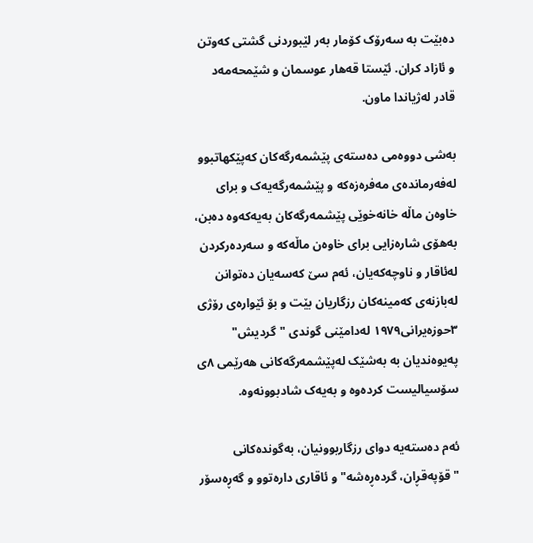ده‌بێت به‌ سه‌رۆک کۆمار به‌ر لێبوردنى گشتى که‌وتن و ئازاد کران. ئێستا قه‌هار عوسمان و شێمحه‌مه‌د قادر له‌ژیاندا ماون.

به‌شى دووه‌مى ده‌سته‌ى پێشمه‌رگه‌کان که‌پێکهاتبوو له‌فه‌رمانده‌ى مه‌فره‌زه‌که‌ و پێشمه‌رگه‌یه‌ک و براى خاوه‌ن ماڵه‌ خانه‌خوێى پێشمه‌رگه‌کان به‌یه‌که‌وه‌ ده‌بن، به‌هۆى شاره‌زایى براى خاوه‌ن ماڵه‌که‌ و سه‌رده‌رکردن له‌ئاقار و ناوچه‌که‌یان، ئه‌م سێ که‌سه‌یان ده‌توانن له‌بازنه‌ى که‌مینه‌کان رزگاریان بێت و بۆ ئێواره‌ى رۆژى ٣حوزه‌یرانی١٩٧٩ له‌دامێنى گوندى "گردیش" په‌یوه‌ندیان به‌ به‌شێک له‌پێشمه‌رگه‌کانى هه‌رێمى ٨ى سۆسیالیست کرده‌وه‌ و به‌یه‌ک شادبوونه‌وه‌.

ئه‌م ده‌سته‌یه‌ دواى رزگاربوونیان، به‌گونده‌کانى "قۆپه‌قڕان، گرده‌ڕه‌شه‌" و ئاقارى داره‌توو و گه‌ڕه‌سۆر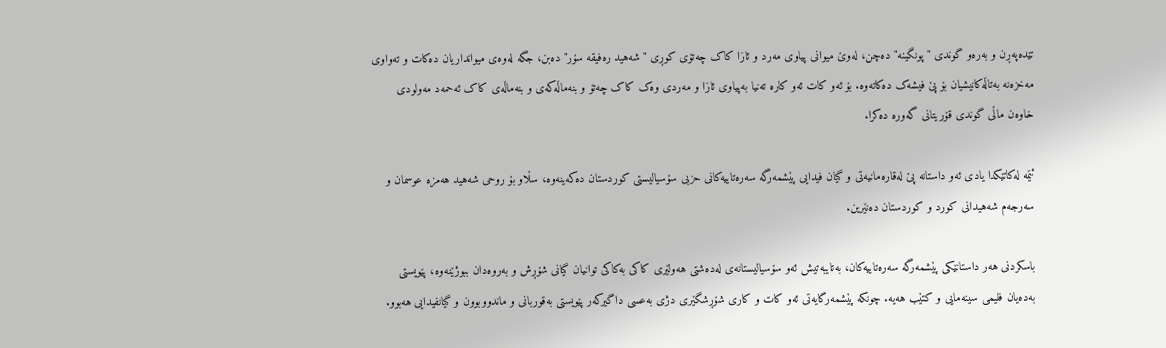تێده‌په‌ڕن و به‌ره‌و گوندى "پونگینه‌" ده‌چن، له‌وێ میوانى پیاوى مه‌رد و ئازا کاک چه‌تۆى کوڕى "شه‌هید ره‌فیقه‌ سۆر" ده‌بن، جگه‌ له‌وه‌ى میوانداریان ده‌کات و ته‌واوى مه‌خزه‌نه‌ به‌تاڵه‌کانیشیان بۆ پێ‌ فیشه‌ک ده‌کاته‌وه‌. بۆ ئه‌و کات ئه‌و کاره‌ ته‌نیا به‌پیاوى ئازا و مه‌ردى وه‌ک کاک چه‌تۆ و بنه‌ماڵه‌که‌ى و بنه‌ماڵه‌ى کاک ئه‌حمه‌د مه‌ولودى خاوه‌ن ماڵى گوندى قۆریتانى گه‌وره‌ ده‌کرا.

ئێمه‌ له‌کاتێکدا یادى ئه‌و داستانه‌ پێ‌ له‌قاره‌مانیه‌تى و گیان فیدایى پێشمه‌رگه‌ سه‌ره‌تاییه‌کانى حزبى سۆسیالیستى کوردستان ده‌که‌ینه‌وه‌، سڵاو بۆ روحى شه‌هید هه‌مزه‌ عوسمان و سه‌رجه‌م شه‌هیدانى کورد و کوردستان ده‌نێرین.

باسکردنى هه‌ر داستانێکى پێشمه‌رگه‌ سه‌ره‌تاییه‌کان، به‌تایبه‌تیش ئه‌و سۆسیالیستانه‌ى له‌ده‌شتى هه‌ولێرى کاکى به‌کاکى توانیان گیانى شۆڕش و به‌روه‌دان ببوژێنه‌وه‌، پێویستى به‌ده‌یان فلیمى سینه‌مایى و کتێب هه‌یه‌. چونکه‌ پێشمه‌رگایه‌تى ئه‌و کات و کارى شۆڕشگێرى دژى به‌عسى داگیرکه‌ر پێویستى به‌قوربانى و ماندووبوون و گیانفیدایى هه‌بوو.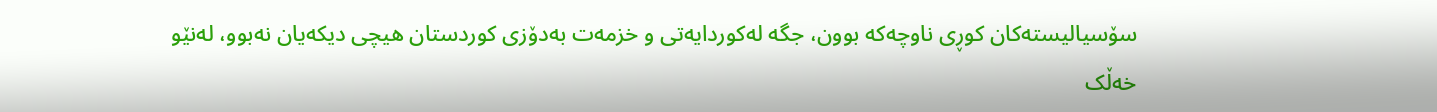سۆسیالیسته‌کان کوڕى ناوچه‌که‌ بوون، جگه‌ له‌کوردایه‌تى و خزمه‌ت به‌دۆزى کوردستان هیچى دیکه‌یان نه‌بوو، له‌نێو خه‌ڵک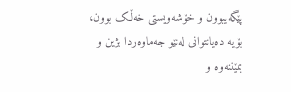پێگه‌یبوون و خۆشه‌ویستى خه‌ڵک بوون، بۆیه‌ ده‌یانتوانى له‌نێو جه‌ماوه‌ردا بژین و بمێننه‌وه‌ و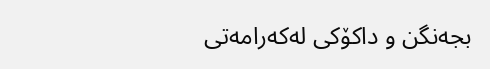بجه‌نگن و داکۆکى له‌که‌رامه‌تى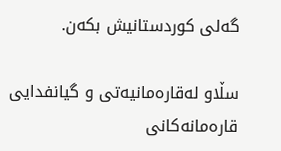گه‌لى کوردستانیش بکه‌ن.

سڵاو له‌قاره‌مانیه‌تى و گیانفدایى قاره‌مانه‌کانى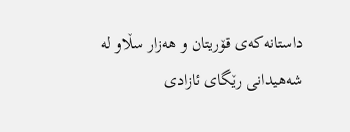داستانه‌که‌ى قۆریتان و هه‌زار سڵاو له‌ شه‌هیدانى رێگاى ئازادى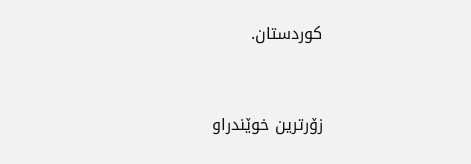کوردستان.


زۆرترین خوێندراو